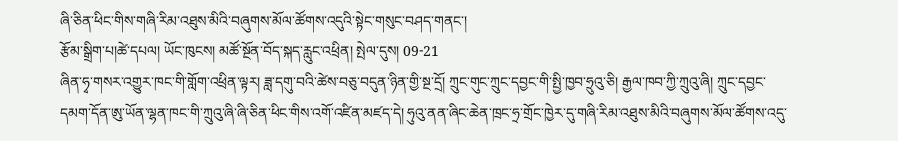ཞི་ཅིན་ཕིང་གིས་གཞི་རིམ་འཐུས་མིའི་བཞུགས་མོལ་ཚོགས་འདུའི་སྟེང་གསུང་བཤད་གནང་།
རྩོམ་སྒྲིག་པ།ཚེ་དཔལ། ཡོང་ཁུངས། མཚོ་སྔོན་བོད་སྐད་རླུང་འཕྲིན། སྤེལ་དུས། 09-21
ཞིན་ཧྭ་གསར་འགྱུར་ཁང་གི་གློག་འཕྲིན་ལྟར། ཟླ་དགུ་བའི་ཚེས་བཅུ་བདུན་ཉིན་གྱི་སྔ་དྲོ། ཀྲུང་གུང་ཀྲུང་དབྱང་གི་སྤྱི་ཁྱབ་ཧྲུའུ་ཅི། རྒྱལ་ཁབ་ཀྱི་ཀྲུའུ་ཞི། ཀྲུང་དབྱང་དམག་དོན་ཨུ་ཡོན་ལྷན་ཁང་གི་ཀྲུའུ་ཞི་ཞི་ཅིན་ཕིང་གིས་འགོ་འཛིན་མཛད་དེ། ཧུའུ་ནན་ཞིང་ཆེན་ཁྲང་ཧྲ་གྲོང་ཁྱེར་དུ་གཞི་རིམ་འཐུས་མིའི་བཞུགས་མོལ་ཚོགས་འདུ་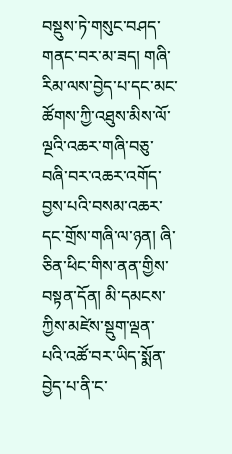བསྡུས་ཏེ་གསུང་བཤད་གནང་བར་མ་ཟད། གཞི་རིམ་ལས་བྱེད་པ་དང་མང་ཚོགས་ཀྱི་འཐུས་མིས་ལོ་ལྔའི་འཆར་གཞི་བཅུ་བཞི་བར་འཆར་འགོད་བྱས་པའི་བསམ་འཆར་དང་གྲོས་གཞི་ལ་ཉན། ཞི་ཅིན་ཕིང་གིས་ནན་གྱིས་བསྟན་དོན། མི་དམངས་ཀྱིས་མཛེས་སྡུག་ལྡན་པའི་འཚོ་བར་ཡིད་སྨོན་བྱེད་པ་ནི་ང་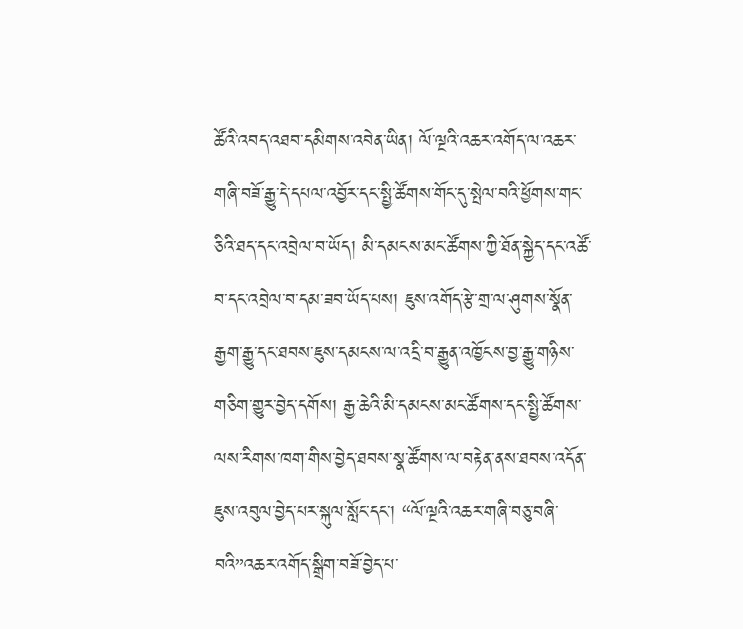ཚོའི་འབད་འཐབ་དམིགས་འབེན་ཡིན། ལོ་ལྔའི་འཆར་འགོད་ལ་འཆར་གཞི་བཟོ་རྒྱུ་དེ་དཔལ་འབྱོར་དང་སྤྱི་ཚོགས་གོང་དུ་སྤེལ་བའི་ཕྱོགས་གང་ཅིའི་ཐད་དང་འབྲེལ་བ་ཡོད། མི་དམངས་མང་ཚོགས་ཀྱི་ཐོན་སྐྱེད་དང་འཚོ་བ་དང་འབྲེལ་བ་དམ་ཟབ་ཡོད་པས། ཇུས་འགོད་རྩེ་གྲ་ལ་ཤུགས་སྣོན་རྒྱག་རྒྱུ་དང་ཐབས་ཇུས་དམངས་ལ་འདྲི་བ་རྒྱུན་འཁྱོངས་བྱ་རྒྱུ་གཉིས་གཅིག་གྱུར་བྱེད་དགོས། རྒྱ་ཆེའི་མི་དམངས་མང་ཚོགས་དང་སྤྱི་ཚོགས་ལས་རིགས་ཁག་གིས་བྱེད་ཐབས་སྣ་ཚོགས་ལ་བརྟེན་ནས་ཐབས་འདོན་ཇུས་འབུལ་བྱེད་པར་སྐུལ་སློང་དང་། “ལོ་ལྔའི་འཆར་གཞི་བཅུ་བཞི་བའི”འཆར་འགོད་སྒྲིག་བཟོ་བྱེད་པ་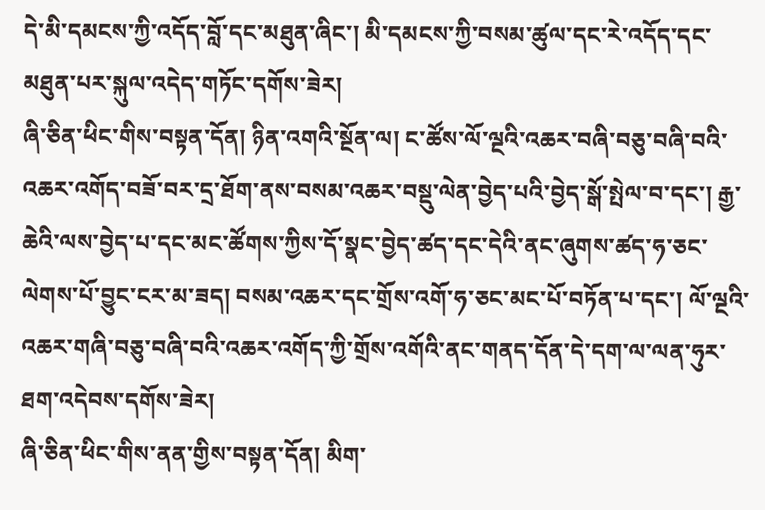དེ་མི་དམངས་ཀྱི་འདོད་བློ་དང་མཐུན་ཞིང་། མི་དམངས་ཀྱི་བསམ་ཚུལ་དང་རེ་འདོད་དང་མཐུན་པར་སྐུལ་འདེད་གཏོང་དགོས་ཟེར།
ཞི་ཅིན་ཕིང་གིས་བསྟན་དོན། ཉིན་འགའི་སྔོན་ལ། ང་ཚོས་ལོ་ལྔའི་འཆར་བཞི་བཅུ་བཞི་བའི་འཆར་འགོད་བཟོ་བར་དྲ་ཐོག་ནས་བསམ་འཆར་བསྡུ་ལེན་བྱེད་པའི་བྱེད་སྒོ་སྤེལ་བ་དང་། རྒྱ་ཆེའི་ལས་བྱེད་པ་དང་མང་ཚོགས་ཀྱིས་དོ་སྣང་བྱེད་ཚད་དང་དེའི་ནང་ཞུགས་ཚད་ཧ་ཅང་ལེགས་པོ་བྱུང་ངར་མ་ཟད། བསམ་འཆར་དང་གྲོས་འགོ་ཧ་ཅང་མང་པོ་བཏོན་པ་དང་། ལོ་ལྔའི་འཆར་གཞི་བཅུ་བཞི་བའི་འཆར་འགོད་ཀྱི་གྲོས་འགོའི་ནང་གནད་དོན་དེ་དག་ལ་ལན་ཧུར་ཐག་འདེབས་དགོས་ཟེར།
ཞི་ཅིན་ཕིང་གིས་ནན་གྱིས་བསྟན་དོན། མིག་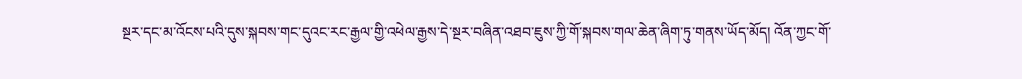སྔར་དང་མ་འོངས་པའི་དུས་སྐབས་གང་དུའང་རང་རྒྱལ་གྱི་འཕེལ་རྒྱས་དེ་སྔར་བཞིན་འཐབ་ཇུས་ཀྱི་གོ་སྐབས་གལ་ཆེན་ཞིག་ཏུ་གནས་ཡོད་མོད། འོན་ཀྱང་གོ་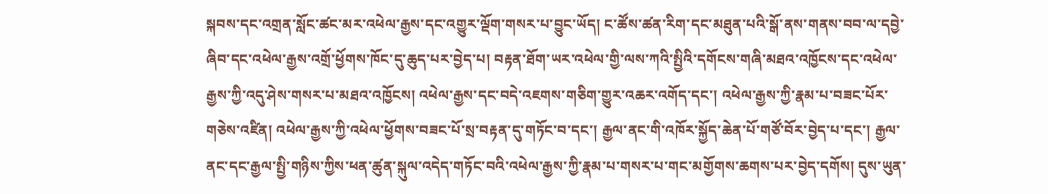སྐབས་དང་འགྲན་སློང་ཚང་མར་འཕེལ་རྒྱས་དང་འགྱུར་ལྡོག་གསར་པ་བྱུང་ཡོད། ང་ཚོས་ཚན་རིག་དང་མཐུན་པའི་སྒོ་ནས་གནས་བབ་ལ་དབྱེ་ཞིབ་དང་འཕེལ་རྒྱས་འགྲོ་ཕྱོགས་ཁོང་དུ་ཆུད་པར་བྱེད་པ། བརྟན་ཐོག་ཡར་འཕེལ་གྱི་ལས་ཀའི་སྤྱིའི་དགོངས་གཞི་མཐའ་འཁྱོངས་དང་འཕེལ་རྒྱས་ཀྱི་འདུ་ཤེས་གསར་པ་མཐའ་འཁྱོངས། འཕེལ་རྒྱས་དང་བདེ་འཇགས་གཅིག་གྱུར་འཆར་འགོད་དང་། འཕེལ་རྒྱས་ཀྱི་རྣམ་པ་བཟང་པོར་གཅེས་འཛིན། འཕེལ་རྒྱས་ཀྱི་འཕེལ་ཕྱོགས་བཟང་པོ་སྲ་བརྟན་དུ་གཏོང་བ་དང་། རྒྱལ་ནང་གི་འཁོར་སྐྱོད་ཆེན་པོ་གཙོ་བོར་བྱེད་པ་དང་། རྒྱལ་ནང་དང་རྒྱལ་སྤྱི་གཉིས་ཀྱིས་ཕན་ཚུན་སྐུལ་འདེད་གཏོང་བའི་འཕེལ་རྒྱས་ཀྱི་རྣམ་པ་གསར་པ་གང་མགྱོགས་ཆགས་པར་བྱེད་དགོས། དུས་ཡུན་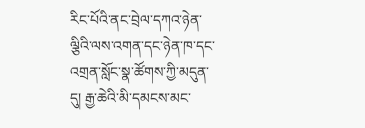རིང་པོའི་ནང་བྲེལ་དཀའ་ཉེན་ལྕིའི་ལས་འགན་དང་ཉེན་ཁ་དང་འགྲན་སློང་སྣ་ཚོགས་ཀྱི་མདུན་དུ། རྒྱ་ཆེའི་མི་དམངས་མང་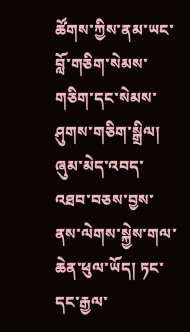ཚོགས་ཀྱིས་ནམ་ཡང་བློ་གཅིག་སེམས་གཅིག་དང་སེམས་ཤུགས་གཅིག་སྒྲིལ། ཞུམ་མེད་འབད་འཐབ་བཅས་བྱས་ནས་ལེགས་སྐྱེས་གལ་ཆེན་ཕུལ་ཡོད། ཏང་དང་རྒྱལ་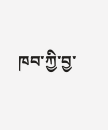ཁབ་ཀྱི་བྱ་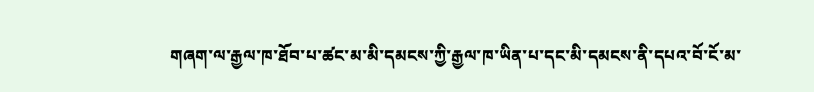གཞག་ལ་རྒྱལ་ཁ་ཐོབ་པ་ཚང་མ་མི་དམངས་ཀྱི་རྒྱལ་ཁ་ཡིན་པ་དང་མི་དམངས་ནི་དཔའ་བོ་ངོ་མ་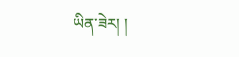ཡིན་ཟེར། །